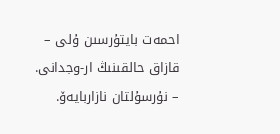احمەت بايتۇرسىن ۇلى – قازاق حالقىنىڭ ار-وجدانى.
– نۇرسۇلتان نازاربايەۆ.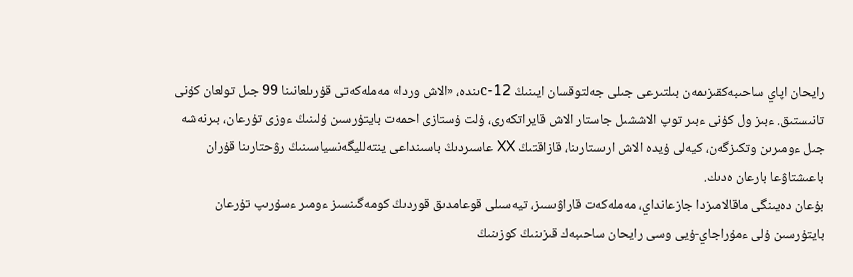رايحان اپاي ساحىبەكقىزىمەن بىلتىرعى جىلى جەلتوقسان ايىنىڭ 12-cىندە، «الاش وردا» مەملەكەتى قۇرىلعانىنا 99 جىل تولعان كۇنى تانىستىق. ءبىز ول كۇنى ءبىر توپ الاششىل جاستار الاش قايراتكەرى، ۇلت ۇستازى احمەت بايتۇرسىن ۇلىنىڭ ءوزى تۇرعان، بىرنەشە جىل ءومىرىن وتكىزگەن، كيەلى ۇيدە الاش ارىستارىنا، قازاقتىڭ XX عاسىردىڭ باسىنداعى ينتەلليگەنسياسىنىڭ رۋحتارىنا قۇران باعىشتاۋعا بارعان ەدىك.
بۇعان دەيىنگى ماقالامىزدا جازعانداي، مەملەكەت قاراۋىسىز، تيەسىلى قوعامدىق قوردىڭ كومەگىنسىز ءومىر ءسۇرىپ تۇرعان بايتۇرسىن ۇلى ءمۇراجاي-ۇيى وسى رايحان ساحىبەك قىزىنىڭ كوزىنىڭ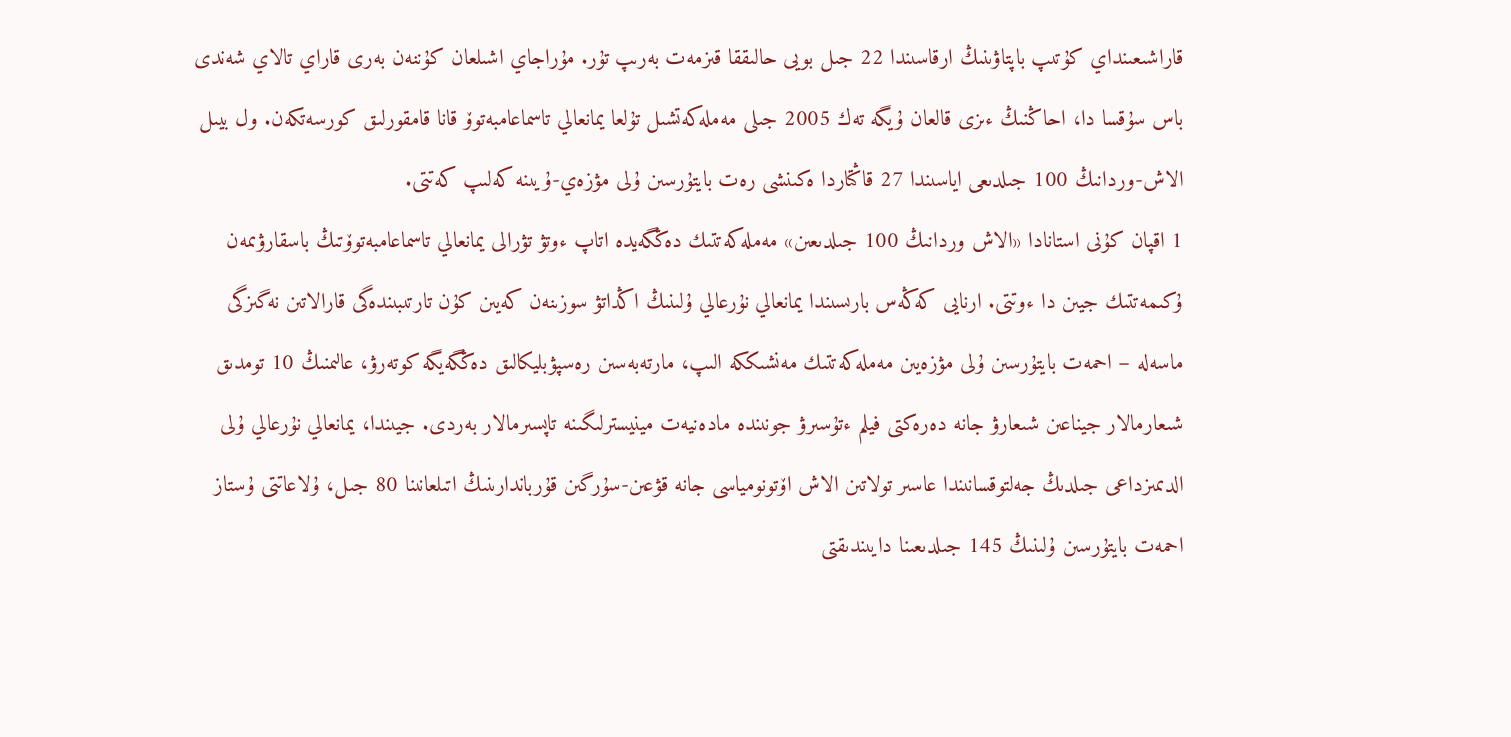قاراشىعىنداي كۇتىپ باپتاۋىنىڭ ارقاسىندا 22 جىل بويى حالىققا قىزمەت بەرىپ تۇر. مۇراجاي اشىلعان كۇننەن بەرى قاراي تالاي شەندى باس سۇقسا دا، احاڭنىڭ ءىزى قالعان ۇيگە تەك 2005 جىلى مەملەكەتشىل تۇلعا يمانعالي تاسماعامبەتوۆ قانا قامقورلىق كورسەتكەن. ول بيىل الاش-وردانىڭ 100 جىلدىعى اياسىندا 27 قاڭتاردا ەكىنشى رەت بايتۇرسىن ۇلى مۋزەي-ۇيىنە كەلىپ كەتتى.
1 اقپان كۇنى استانادا «الاش وردانىڭ 100 جىلدىعىن» مەملەكەتتىك دەڭگەيدە اتاپ ءوتۋ تۋرالى يمانعالي تاسماعامبەتوۆتىڭ باسقارۋىمەن ۇكىمەتتىك جيىن دا ءوتتى. ارنايى كەڭەس بارىسىندا يمانعالي نۇرعالي ۇلىنىڭ اڭداتۋ سوزىنەن كەيىن كۇن تارتىبىندەگى قارالاتىن نەگىزگى ماسەلە – احمەت بايتۇرسىن ۇلى مۋزەيىن مەملەكەتتىك مەنشىككە الىپ، مارتەبەسىن رەسپۋبليكالىق دەڭگەيگە كوتەرۋ، عالىمنىڭ 10 تومدىق شىعارمالار جيناعىن شىعارۋ جانە دەرەكتى فيلم ءتۇسىرۋ جونىندە مادەنيەت مينيسترلىگىنە تاپسىرمالار بەردى. جيىندا، يمانعالي نۇرعالي ۇلى الدىمىزداعى جىلدىڭ جەلتوقسانىندا عاسىر تولاتىن الاش اۆتونومياسى جانە قۋعىن-سۇرگىن قۇرباندارىنىڭ اتىلعانىنا 80 جىل، ۇلاعاتتى ۇستاز احمەت بايتۇرسىن ۇلىنىڭ 145 جىلدىعىنا دايىندىقتى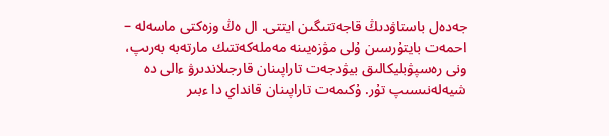جەدەل باستاۋدىڭ قاجەتتىگىن ايتتى. ال ەڭ وزەكتى ماسەلە – احمەت بايتۇرسىن ۇلى مۋزەيىنە مەملەكەتتىك مارتەبە بەرىپ، ونى رەسپۋبليكالىق بيۋدجەت تاراپىنان قارجىلاندىرۋ ءالى دە شيەلەنىسىپ تۇر. ۇكىمەت تاراپىنان قانداي دا ءبىر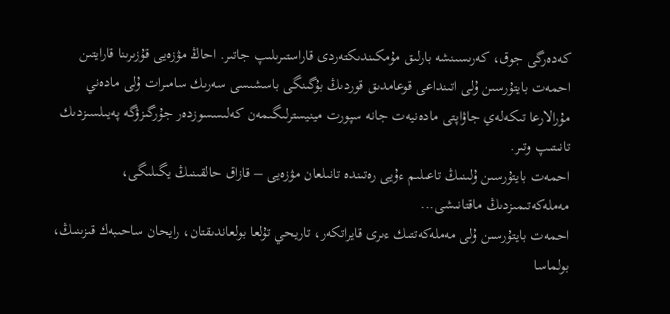كەدەرگى جوق، كەرىسىنشە بارلىق مۇمكىندىكتەردى قاراستىرىلىپ جاتىر. احاڭ مۋزەيى قۇزىرىنا قارايتىن احمەت بايتۇرسىن ۇلى اتىنداعى قوعامدىق قوردىڭ بۇگىنگى باسشىسى سەرىك سامىرات ۇلى مادەني مۇرالارعا تىكەلەي جاۋاپتى مادەنيەت جانە سپورت مينيسترلىگىمەن كەلىسسوزدەر جۇرگىزۋگە پەيىلسىزدىك تانىتىپ وتىر.
احمەت بايتۇرسىن ۇلىنىڭ تاعىلىم ءۇيى رەتىندە تانىلعان مۋزەيى – قازاق حالقىنىڭ يگىلىگى، مەملەكەتىمىزدىڭ ماقتانىشى...
احمەت بايتۇرسىن ۇلى مەملەكەتتىك ءىرى قايراتكەر، تاريحي تۇلعا بولعاندىقتان، رايحان ساحىبەك قىزىنىڭ، بولماسا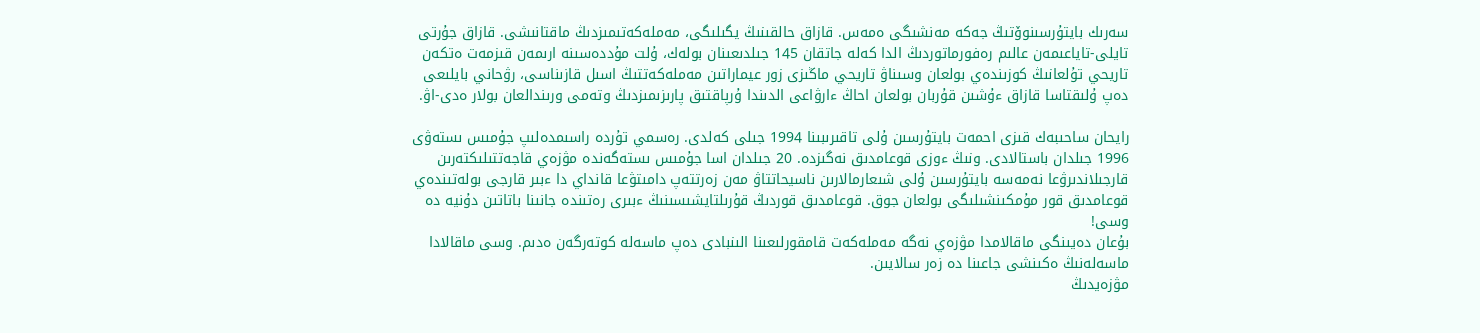سەرىك بايتۇرسىنوۆتىڭ جەكە مەنشىگى ەمەس. قازاق حالقىنىڭ يگىلىگى، مەملەكەتىمىزدىڭ ماقتانىشى. قازاق جۇرتى تايلى-تاياعىمەن عالىم رەفورماتوردىڭ الدا كەلە جاتقان 145 جىلدىعىنان بولەك، ۇلت مۇددەسىنە ارىمەن قىزمەت ەتكەن تاريحي تۇلعانىڭ كوزىندەي بولعان وسىناۋ تاريحي ماڭىزى زور عيماراتىن مەملەكەتتىڭ اسىل قازىناسى، رۋحاني بايلىعى دەپ ۇلىقتاسا قازاق ءۇشىن قۇربان بولعان احاڭ ءارۋاعى الدىندا ۇرپاقتىق پارىزىمىزدىڭ وتەمى ورىندالعان بولار ەدى-اۋ.

رايحان ساحىبەك قىزى احمەت بايتۇرسىن ۇلى تاقىرىبىنا 1994 جىلى كەلدى. رەسمي تۇردە راسىمدەلىپ جۇمىس ىستەۋى 1996 جىلدان باستالادى. ونىڭ ءوزى قوعامدىق نەگىزدە. 20 جىلدان اسا جۇمىس ىستەگەندە مۋزەي قاجەتتىلىكتەرىن قارجىلاندىرۋعا نەمەسە بايتۇرسىن ۇلى شىعارمالارىن ناسيحاتتاۋ مەن زەرتتەپ دامىتۋعا قانداي دا ءبىر قارجى بولەتىندەي قوعامدىق قور مۇمكىنشىلىگى بولعان جوق. قوعامدىق قوردىڭ قۇرىلتايشىسىنىڭ ءبىرى رەتىندە جانىنا باتاتىن دۇنيە دە وسى!
بۇعان دەيىنگى ماقالامدا مۋزەي نەگە مەملەكەت قامقورلىعىنا الىنبادى دەپ ماسەلە كوتەرگەن ەدىم. وسى ماقالادا ماسەلەنىڭ ەكىنشى جاعىنا دە زەر سالايىن.
مۋزەيدىڭ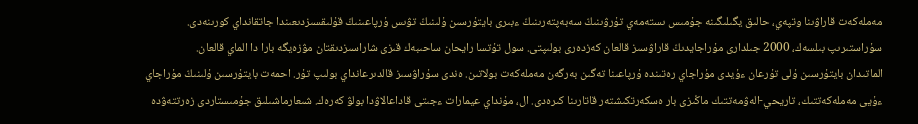مەملەكەت قاراۋىنا وتپەي، حالىق يگىلىگىنە جۇمىس ىستەمەي تۇرۋىنىڭ سەبەپتەرىنىڭ ءبىرى بايتۇرسىن ۇلىنىڭ تۋىس ۇرپاعىنىڭ قۇلىقسىزدىعىندا جاتقانداي كورىنەدى. سۇراستىرىپ بىلسەك، 2000 جىلدارى مۇراجايدىڭ قاراۋسىز قالعان كەزدەرى بولىپتى. سول تۇتسا رايحان ساحىبەك قىزى شاراسىزدىقتان مۋزەيگە بارا دا الماي قالعان.
الماتىدان بايتۇرسىن ۇلى تۇرعان ءۇيدى مۇراجاي رەتىندە ۇرپاعىنا تەگىن بەرگەن مەملەكەت بولاتىن. ەندى سۇراۋسىز قالدىرعانداي بولىپ تۇر. احمەت بايتۇرسىن ۇلىنىڭ مۇراجاي ءۇيى مەملەكەتتىك، تاريحي-الەۋمەتتىك ماڭىزى بار ەسكەرتكىشتەر قاتارىنا كىرەدى. ال، مۇنداي عيمارات ءجىتى قاداعالاۋدا بولۋ كەرەك. شىعارماشىلىق جۇمىستاردى زەرتتەۋدە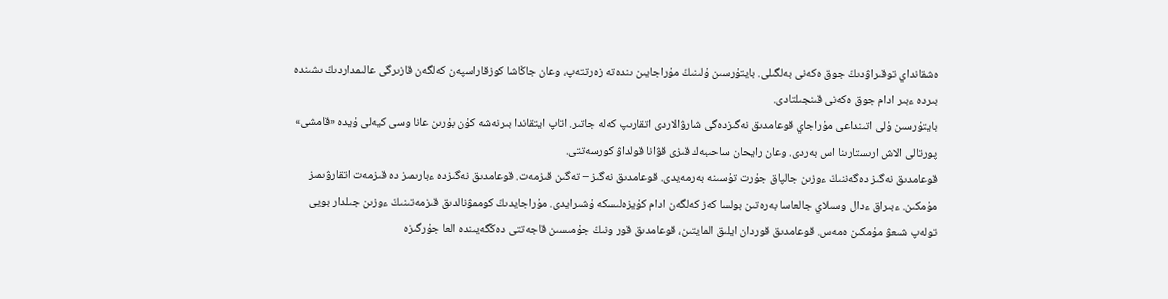ەشقانداي توقىراۋدىڭ جوق ەكەنى بەلگىلى. بايتۇرسىن ۇلىنىڭ مۇراجايىن ىندەتە زەرتتەپ، وعان جاڭاشا كوزقاراسپەن كەلگەن قازىرگى عالىمداردىڭ ىشىندە بىردە ءبىر ادام جوق ەكەنى قىنجىلتادى.
بايتۇرسىن ۇلى اتىنداعى مۇراجاي قوعامدىق نەگىزدەگى شارۋالاردى اتقارىپ كەلە جاتىر. اتاپ ايتقاندا بىرنەشە كۇن بۇرىن عانا وسى كيەلى ۇيدە «قامشى» پورتالى الاش ارىستارىنا اس بەردى. وعان رايحان ساحىبەك قىزى قۋانا قولداۋ كورسەتتى.
قوعامدىق نەگىز دەگەننىڭ ءوزىن جالپاق جۇرت تۇسىنە بەرمەيدى. قوعامدىق نەگىز – تەگىن قىزمەت. قوعامدىق نەگىزدە ءبارىمىز دە قىزمەت اتقارۋىمىز مۇمكىن. ءبىراق ءدال وسىلاي جالعاسا بەرەتىن بولسا كەز كەلگەن ادام كۇيزەلىسكە ۇشىرايدى. مۇراجايدىڭ كوممۋنالدىق قىزمەتىنىڭ ءوزىن جىلدار بويى تولەپ شىعۋ مۇمكىن ەمەس. قوعامدىق قوردان ايلىق المايتىن، قوعامدىق قور ونىڭ جۇمىسىن قاجەتتى دەڭگەيىندە العا جۇرگىزە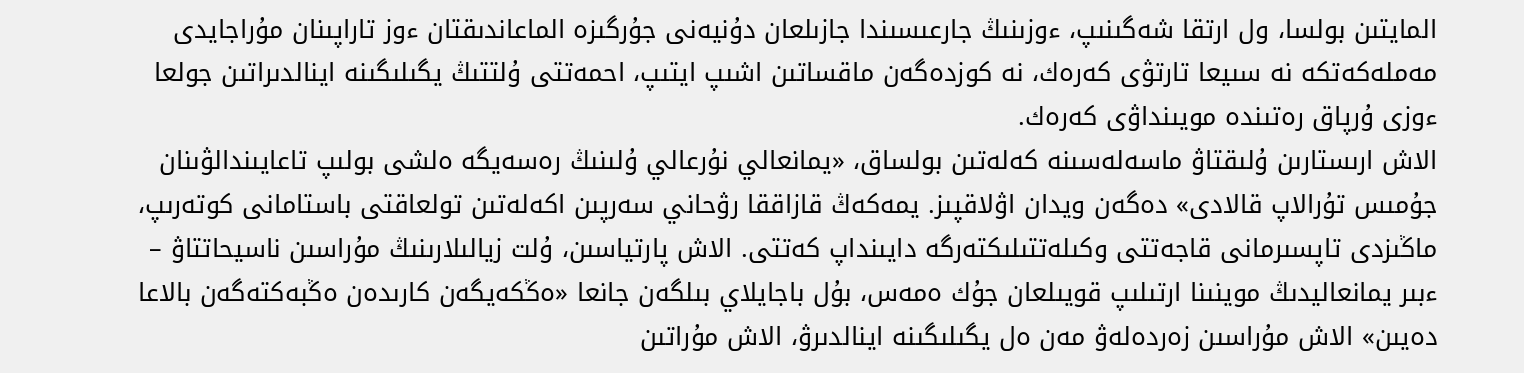المايتىن بولسا، ول ارتقا شەگىنىپ، ءوزىنىڭ جارعىسىندا جازىلعان دۇنيەنى جۇرگىزە الماعاندىقتان ءوز تاراپىنان مۇراجايدى مەملەكەتكە نە سىيعا تارتۋى كەرەك، نە كوزدەگەن ماقساتىن اشىپ ايتىپ، احمەتتى ۇلتتىڭ يگىلىگىنە اينالدىراتىن جولعا ءوزى ۇرپاق رەتىندە مويىنداۋى كەرەك.
الاش ارىستارىن ۇلىقتاۋ ماسەلەسىنە كەلەتىن بولساق، «يمانعالي نۇرعالي ۇلىنىڭ رەسەيگە ەلشى بولىپ تاعايىندالۋىنان جۇمىس تۇرالاپ قالادى» دەگەن ويدان اۋلاقپىز. يمەكەڭ قازاققا رۋحاني سەرپىن اكەلەتىن تولعاقتى باستامانى كوتەرىپ، ماڭىزدى تاپسىرمانى قاجەتتى وكىلەتتىلىكتەرگە دايىنداپ كەتتى. الاش پارتياسىن، ۇلت زيالىلارىنىڭ مۇراسىن ناسيحاتتاۋ – ءبىر يمانعاليدىڭ موينىنا ارتىلىپ قويىلعان جۇك ەمەس، بۇل باجايلاي بىلگەن جانعا «ەڭكەيگەن كارىدەن ەڭبەكتەگەن بالاعا دەيىن» الاش مۇراسىن زەردەلەۋ مەن ەل يگىلىگىنە اينالدىرۋ، الاش مۇراتىن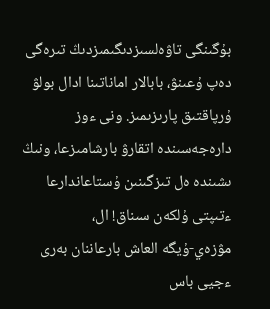بۇگىنگى تاۋەلسىزدىگىمىزدىڭ تىرەگى دەپ ۇعىنۋ، بابالار اماناتىنا ادال بولۋ ۇرپاقتىق پارىزىمىز. ونى ءوز دارەجەسىندە اتقارۋ بارشامىزعا، ونىڭ ىشىندە ەل تىزگىنىن ۇستاعاندارعا ءتىپتى ۇلكەن سىناق! ال،
مۋزەي-ۇيگە العاش بارعاننان بەرى ءجيى باس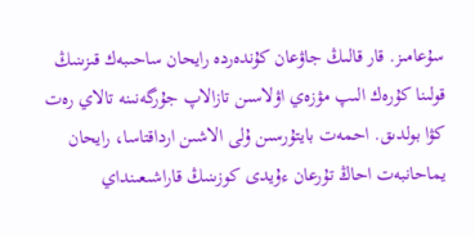سۇعامىز. قار قالىڭ جاۋعان كۇندەردە رايحان ساحىبەك قىزىنىڭ قولىنا كۇرەك الىپ مۋزەي اۋلاسىن تازالاپ جۇرگەنىنە تالاي رەت كۋا بولدىق. احمەت بايتۇرسىن ۇلى الاشىن ارداقتاسا، رايحان يماحانبەت احاڭ تۇرعان ءۇيدى كوزىنىڭ قاراشىعىنداي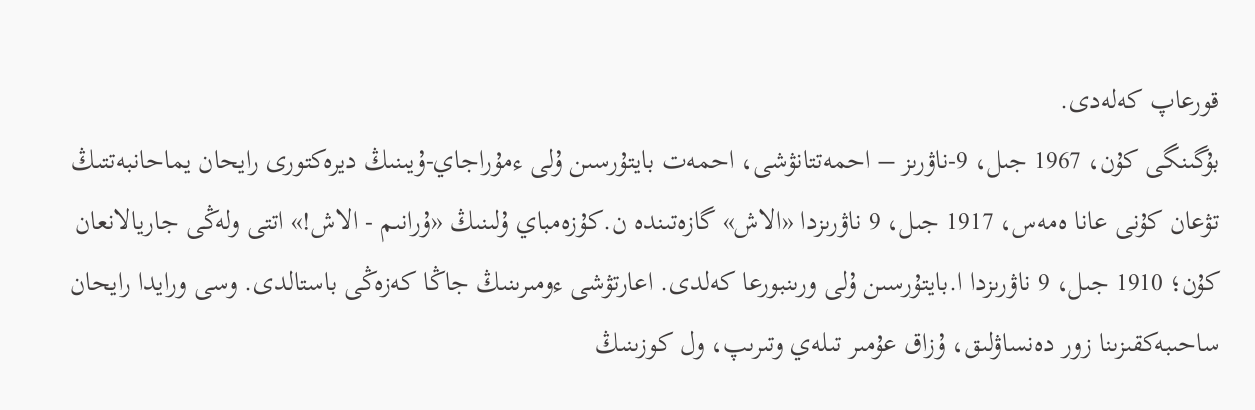قورعاپ كەلەدى.
بۇگىنگى كۇن، 1967 جىل، 9-ناۋرىز – احمەتتانۋشى، احمەت بايتۇرسىن ۇلى ءمۇراجاي-ۇيىنىڭ ديرەكتورى رايحان يماحانبەتتىڭ تۋعان كۇنى عانا ەمەس، 1917 جىل، 9 ناۋرىزدا «الاش» گازەتىندە ن.كۇزەمباي ۇلىنىڭ «ۇرانىم - الاش!» اتتى ولەڭى جاريالانعان كۇن؛ 1910 جىل، 9 ناۋرىزدا ا.بايتۇرسىن ۇلى ورىنبورعا كەلدى. اعارتۋشى ءومىرىنىڭ جاڭا كەزەڭى باستالدى. وسى ورايدا رايحان ساحىبەكقىزىنا زور دەنساۋلىق، ۇزاق عۇمىر تىلەي وتىرىپ، ول كوزىنىڭ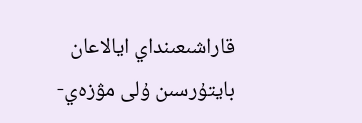قاراشىعىنداي ايالاعان بايتۇرسىن ۇلى مۋزەي-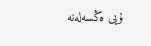ۇيى ەڭسەلەنە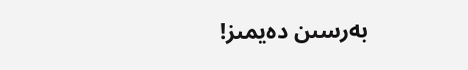بەرسىن دەيمىز!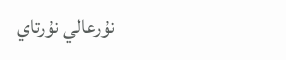نۇرعالي نۇرتاي